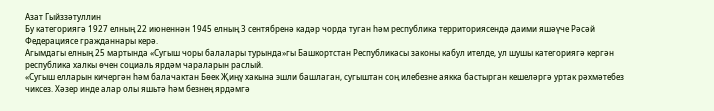Азат Гыйззәтуллин
Бу категориягә 1927 елның 22 июненнән 1945 елның 3 сентябренә кадәр чорда туган һәм республика территориясендә даими яшәүче Рәсәй Федерациясе гражданнары керә.
Агымдагы елның 25 мартында «Сугыш чоры балалары турында»гы Башкортстан Республикасы законы кабул ителде, ул шушы категориягә кергән республика халкы өчен социаль ярдәм чараларын раслый.
«Сугыш елларын кичергән һәм балачактан Бөек Җиңү хакына эшли башлаган, сугыштан соң илебезне аякка бастырган кешеләргә уртак рәхмәтебез чиксез. Хәзер инде алар олы яшьтә һәм безнең ярдәмгә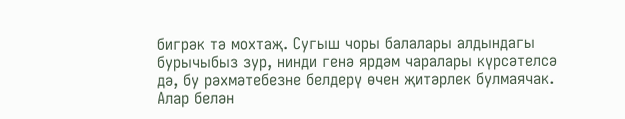бигрәк тә мохтаҗ. Сугыш чоры балалары алдындагы бурычыбыз зур, нинди генә ярдәм чаралары күрсәтелсә дә, бу рәхмәтебезне белдерү өчен җитәрлек булмаячак. Алар белән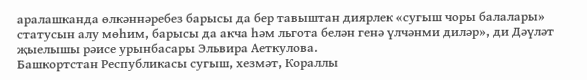аралашканда өлкәннәребез барысы да бер тавыштан диярлек «сугыш чоры балалары» статусын алу мөһим, барысы да акча һәм льгота белән генә үлчәнми диләр», ди Дәүләт җыелышы рәисе урынбасары Эльвира Аеткулова.
Башкортстан Республикасы сугыш, хезмәт, Кораллы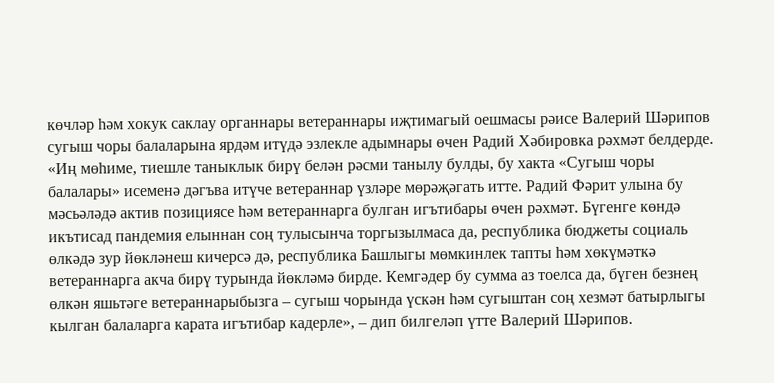көчләр һәм хокук саклау органнары ветераннары иҗтимагый оешмасы рәисе Валерий Шәрипов сугыш чоры балаларына ярдәм итүдә эзлекле адымнары өчен Радий Хәбировка рәхмәт белдерде.
«Иң мөһиме, тиешле таныклык бирү белән рәсми танылу булды, бу хакта «Сугыш чоры балалары» исеменә дәгъва итүче ветераннар үзләре мөрәҗәгать итте. Радий Фәрит улына бу мәсьәләдә актив позициясе һәм ветераннарга булган игътибары өчен рәхмәт. Бүгенге көндә икътисад пандемия елыннан соң тулысынча торгызылмаса да, республика бюджеты социаль өлкәдә зур йөкләнеш кичерсә дә, республика Башлыгы мөмкинлек тапты һәм хөкүмәткә ветераннарга акча бирү турында йөкләмә бирде. Кемгәдер бу сумма аз тоелса да, бүген безнең өлкән яшьтәге ветераннарыбызга – сугыш чорында үскән һәм сугыштан соң хезмәт батырлыгы кылган балаларга карата игътибар кадерле», – дип билгеләп үтте Валерий Шәрипов.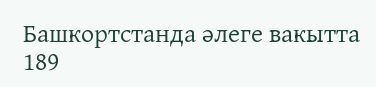Башкортстанда әлеге вакытта 189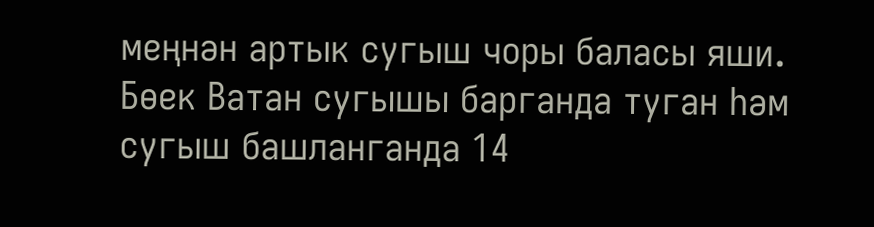меңнән артык сугыш чоры баласы яши.
Бөек Ватан сугышы барганда туган һәм сугыш башланганда 14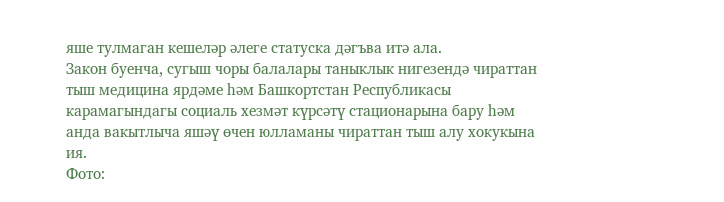яше тулмаган кешеләр әлеге статуска дәгъва итә ала.
Закон буенча, сугыш чоры балалары таныклык нигезендә чираттан тыш медицина ярдәме һәм Башкортстан Республикасы карамагындагы социаль хезмәт күрсәтү стационарына бару һәм анда вакытлыча яшәү өчен юлламаны чираттан тыш алу хокукына ия.
Фото: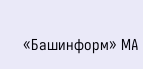«Башинформ» МА